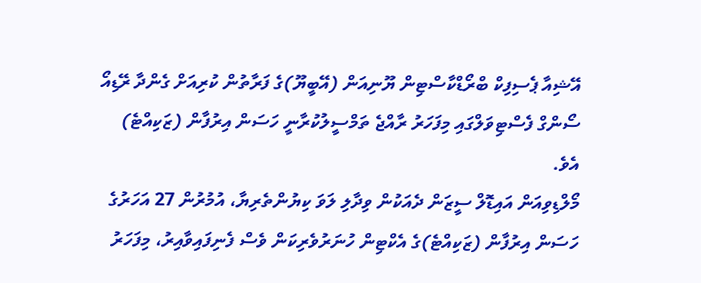އޭޝިއާ ޕެސިފިކް ބްރޯޑްކާސްޓިން ޔޫނިއަން (އޭބީޔޫ)ގެ ފަރާތުން ކުރިއަށް ގެންދާ ރޭޑިއޯ ސޯންގް ފެސްޓިވަލްގައި މިފަހަރު ރާއްޖެ ތަމްސީލުކުރާނީ ހަސަން އިރުފާން (ޒަކިއްޓެ) އެވެ.
މޯލްޑިވިއަން އައިޑޮލް ސީޒަން ދެއަކުން ވިދާލި ލަވަ ކިޔުންތެރިޔާ، އުމުރުން 27 އަހަރުގެ ހަސަން އިރުފާން (ޒަކިއްޓެ)ގެ އެކްޓިން ހުނަރުވެރިކަން ވެސް ފެނިފައިވާއިރު، މިފަހަރު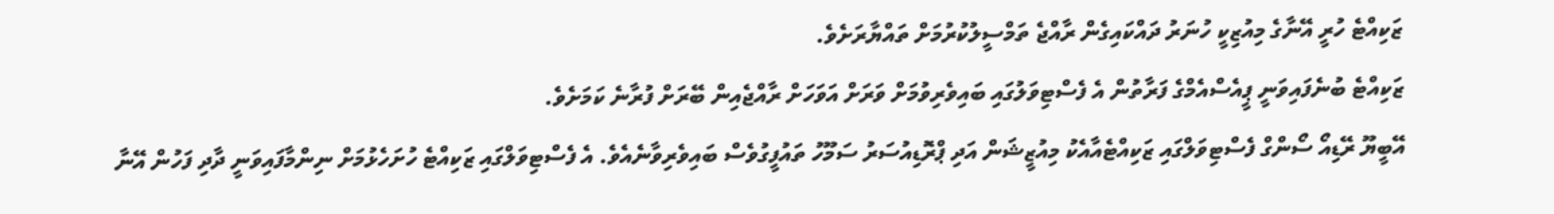ޒަކިއްޓެ ހުރީ އޭނާގެ މިއުޒިކީ ހުނަރު ދައްކައިގެން ރާއްޖެ ތަމްސީލުކުރުމަށް ތައްޔާރަށެވެ.
ޒަކިއްޓެ ބުނެފައިވަނީ ޕީއެސްއެމްގެ ފަރާތުން އެ ފެސްޓިވަލުގައި ބައިވެރިވުމަށް ވަރަށް އަވަހަށް ރާއްޖެއިން ބޭރަށް ފުރާނެ ކަމަށެވެ.
އޭބީޔޫ ރޭޑިއޯ ސޯންގް ފެސްޓިވަލްގައި ޒަކިއްޓެއާއެކު މިއުޒީޝަން އަދި ޕްރޮޑިއުސަރު ސަމޫހު ތައުފީގުވެސް ބައިވެރިވާނެއެވެ. އެ ފެސްޓިވަލްގައި ޒަކިއްޓެ ހުށަހެޅުމަށް ނިންމާފައިވަނީ ދާދި ފަހުން އޭނާ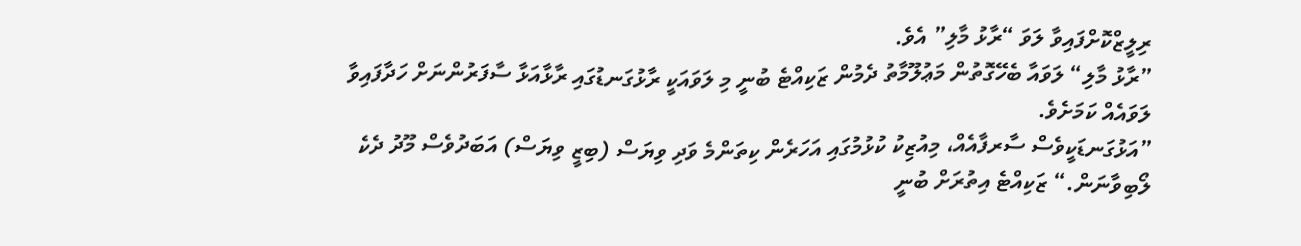ރިލީޒްކޮށްފައިވާ ލަވަ “ރާޅު މާލި” އެވެ.
”ރާޅު މާލި“ ލަވައާ ބެހޭގޮތުން މަޢުލޫމާތު ދެމުން ޒަކިއްޓެ ބުނީ މި ލަވައަކީ ރާޅުގަނޑުގައި ރާޅާއަޅާ ސާފަރުންނަށް ހަދާފައިވާ ލަވައެއް ކަމަށެވެ.
”އަޅުގަނޑަކީވެސް ސާރފާއެއް، މިއުޒިކު ކުޅުމުގައި އަހަރެން ކިތަންމެ ވަދި ވިޔަސް (ބިޒީ ވިޔަސް) އަބަދުވެސް މޫދު ދެކެ ލޯބިވާނަން.“ ޒަކިއްޓެ އިތުރަށް ބުނީ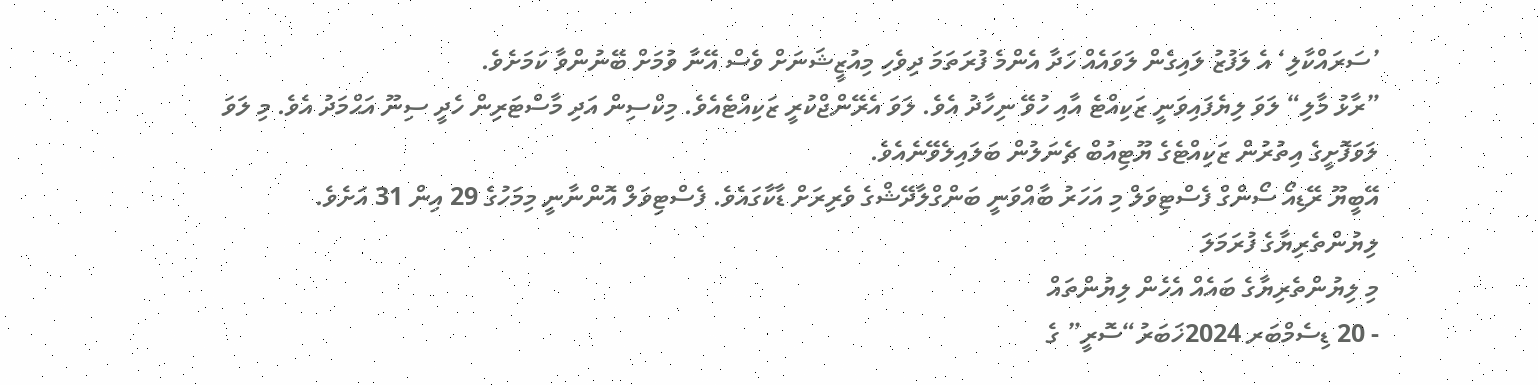’ސަރައްކާލި‘ އެ ލަފުޒު ލައިގެން ލަވައެއް ހަދާ އެންމެ ފުރަތަމަ ދިވެހި މިއުޒީޝަނަށް ވެސް އޭނާ ވުމަށް ބޭނުންވާ ކަމަށެވެ.
”ރާޅު މާލި“ ލަވަ ލިޔެފައިވަނީ ޒަކިއްޓެ އާއި ހުވޭ ނިހާދު އެވެ. ލަވަ އެރޭންޖްކުރީ ޒަކިއްޓެއެވެ. މިކްސިން އަދި މާސްޓަރިން ހެދީ ސިނޫ އަޙްމަދު އެވެ. މި ލަވަ ލަވަފޮށީގެ އިތުރުން ޒަކިއްޓެގެ ޔޫޓިއުބް ޗެނަލުން ބަލައިލެވޭނެއެވެ.
އޭބީޔޫ ރޭޑިއޯ ސޯންގް ފެސްޓިވަލް މި އަހަރު ބާއްވަނީ ބަންގްލާދޭޝްގެ ވެރިރަށް ޑާކާގައެވެ. ފެސްޓިވަލް އޮންނާނީ މިމަހުގެ 29 އިން 31 އަށެވެ.
ލިޔުންތެރިޔާގެ ފުރަމަލަ
މި ލިޔުންތެރިޔާގެ ބައެއް އެހެން ލިޔުންތައް
- 20 ޑިސެމްބަރ 2024ޚަބަރު“ސޮރީ” ގެ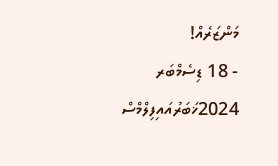މަންޒަރެއް!
- 18 ޑިސެމްބަރ 2024ޚަބަރުއައިފިލްމްސް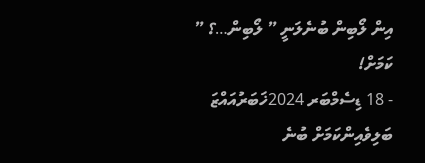އިން ލޯބިން ބުނެލަނީ ” ލޯބިން…؟ ” ކަމަށް!
- 18 ޑިސެމްބަރ 2024ޚަބަރުއައްޒަ ބަލިވެއިންކަމަށް ބުނެ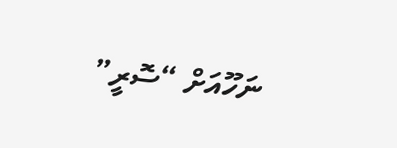ނަހޫއަށް “ސޮރީ”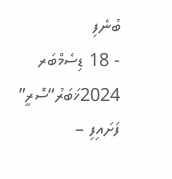ބުނެފި
- 18 ޑިސެމްބަރ 2024ޚަބަރު“ސޮރީ” ފަށައިފި –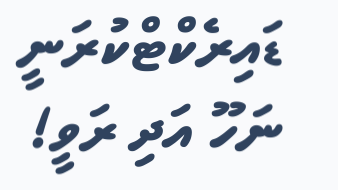ޑައިރެކްޓްކުރަނީ ނަހޫ އަދި ރަވީ!